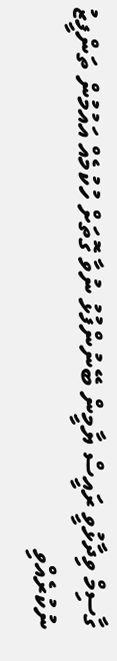ގާސިމް ވިދާޅުވީ ރައީސް ޔާމީން ބޭނުންފުޅު ނުވާ ގޮތަށް ހުކުމެއް އައުމުން ތަންފީޒު ނުކުރެއްވި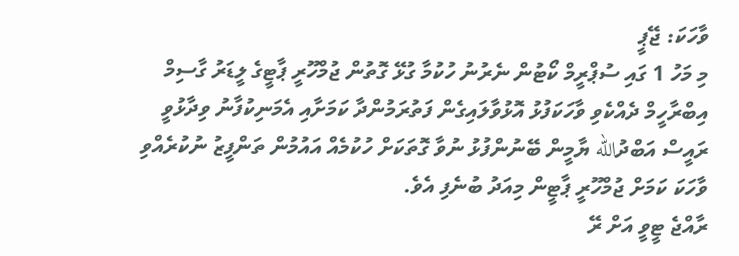ވާހަކަ: ޖޭޕީ
މި މަހު 1 ގައި ސުޕްރީމް ކޯޓުން ނެރުނު ހުކުމާ ގުޅޭ ގޮތުން ޖުމްހޫރީ ޕާޓީގެ ލީޑަރު ގާސިމް އިބްރާހީމް ދެއްކެވި ވާހަކަފުޅު އޮޅުވާލައިގެން ފަތުރަމުންދާ ކަމަށާއި އެމަނިކުފާނު ވިދާޅުވީ ރައީސް އަބްދުالله ޔާމީން ބޭނުންފުޅު ނުވާ ގޮތަކަށް ހުކުމެއް އައުމުން ތަންފީޒު ނުކުރެއްވި ވާހަކަ ކަމަށް ޖުމްހޫރީ ޕާޓީން މިއަދު ބުނެފި އެވެ.
ރާއްޖެ ޓީވީ އަށް ރޭ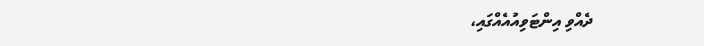ދެއްވި އިންޓަވިއުއެއްގައި،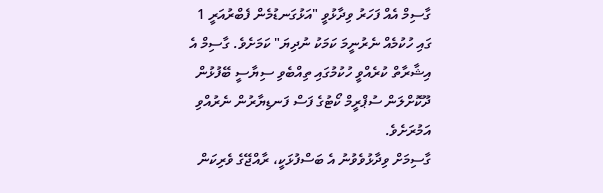ގާސިމް އެއް ފަހަރު ވިދާޅުވީ "އަޅުގަނޑުމެން ފެބްރުއަރީ 1 ގައި ހުކުމެއް ނެރުނީމަ ކަމަކު ނުދިޔަ" ކަމަށެވެ. ގާސިމް އެ އިޝާރާތް ކުރެއްވީ ހުކުމުގައި ތިއްބެވި ސިޔާސީ ބޭފުޅުން ދޫކޮށްލަން ސުޕްރީމް ކޯޓުގެ ފަސް ފަނޑިޔާރުން ނެރުއްވި އަމުރަށެވެ.
ގާސިމަށް ވިދާޅުވެވުނު އެ ބަސްފުޅަކީ، ރާއްޖޭގެ ވެރިކަން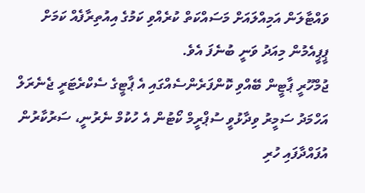ވައްޓާލަން އަމިއްލައަށް މަސައްކަތް ކުރެއްވި ކަމުގެ އިއުތިރާފެއް ކަމަށް ޕީޕީއެމުން މިއަދު ވަނީ ބުނެފަ އެވެ.
ޖުމްހޫރީ ޕާޓީން ބޭއްވި ކޮންފަރެންސެއްގައި އެ ޕާޓީގެ ސެކްރެޓަރީ ޖެނެރަލް އަހްމަދު ސަމީރު ވިދާޅުވީ ސުޕްރީމް ކޯޓުން އެ ހުކުމް ނެރުނީ، ސަރުކާރުން އުފައްދާފައި ހުރި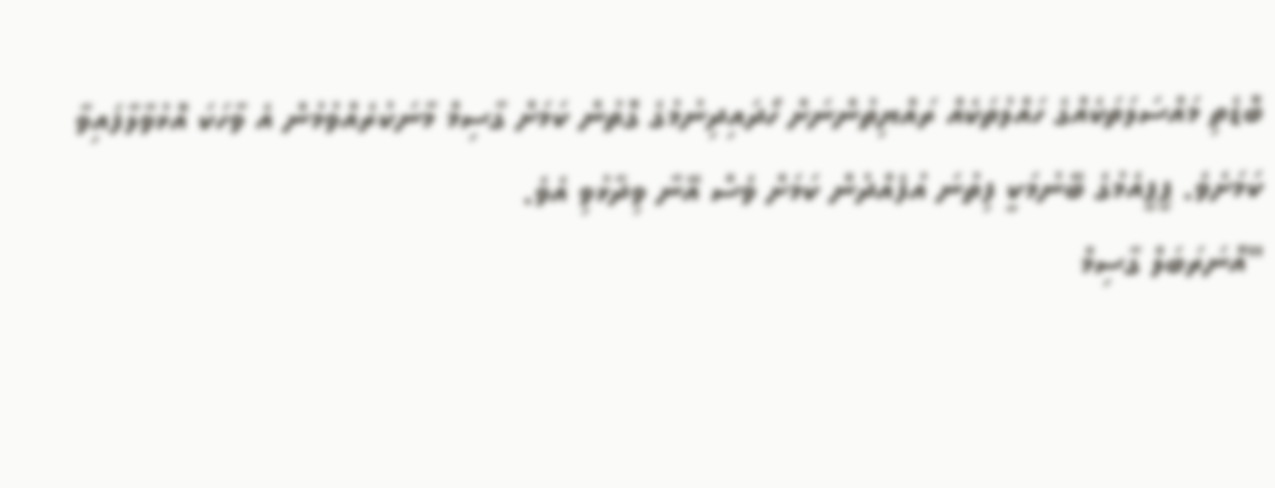ބޮޑެތި މައްސަލަތަކެއްގެ ހައްލުތަކެއް ރައްޔިތުންނަށް ހޯދައިދިނުމުގެ ގޮތުން ކަމަށް ގާސިމް މާނަކުރެއްވުމުން އެ ވާހަކަ އޮޅުވާލާފައިވާ ކަމަށެވެ. ޕީޕީއެމުގެ ބޭނުމަކީ ފިތުނަ އުފެއްދުން ކަމަށް ވެސް އޭނާ ވިދާޅުވި އެވެ.
"އޮނަރަބަލް ގާސިމް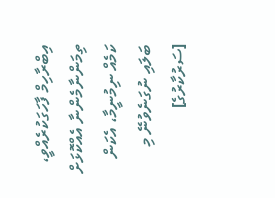އިބްރާހިމް ފާހަގަކުރެއްވީ، ތިމަންނާމެންނާ އެއްކޮޅަށް ކަމެއް ނިމުނީމާ، އެކަން ބަލައި ނުގަނެވުނޭ މި [ސަރުކާރުގެ]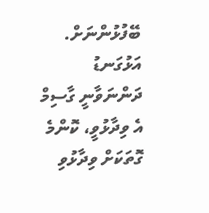ބޭފުޅުންނަށް. އަޅުގަނޑު ދަންނަވާނީ ގާސިމް އެ ވިދާޅުވީ، ކޮންމެ ގޮތަކަށް ވިދާޅުވި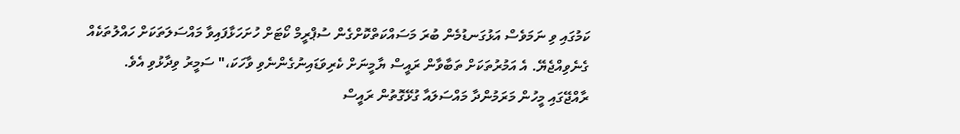ކަމުގައި ވި ނަމަވެސް އަޅުގަނޑުމެން ބުރަ މަސައްކަތްކޮށްގެން ސުޕްރީމް ކޯޓަށް ހުށަހަޅާފައިވާ މައްސަލަތަކަށް ހައްލުތަކެއް ގެނެވިއްޖެޔޭ. އެ އަމުރުތަކަށް ތަބާވާން ރައީސް ޔާމީނަށް ކެރިވަޑައިނުގެންނެވި ވާހަކަ،" ސަމީރު ވިދާޅުވި އެވެ.
ރާއްޖޭގައި މީހުން މަރަމުންދާ މައްސަލައާ ގުޅޭގޮތުން ރައީސް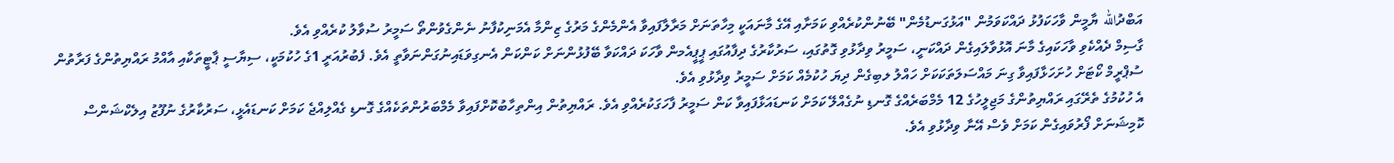އަބްދުالله ޔާމީން ވާހަކަފުޅު ދައްކަވަމުން "އަޅުގަނޑުމެން" ބޭނުންކުރެއްވި ކަމަށާއި އޭގެ މާނައަކީ މިހާތަނަށް މަރާލާފައިވާ އެންމެންގެ މަރުގެ ޒިންމާ އެމަނިކުފާނު ނެންގެވުންތޯ ސަމީރު ސުވާލު ކުރެއްވި އެވެ.
ގާސިމް ދެއްކެވި ވާހަކައިގެ މާނަ އޮޅުވާލައިގެން ދައްކަނީ، ސަމީރު ވިދާޅުވި ގޮތުގައި، ސަރުކާރުގެ ދިފާއުގައި ޕީޕީއެމން ވާހަކަ ދައްކަވާ ބޭފުޅުންނަށް ކަންކަން އެނގިވަޑައިނުގަންނަވާތީ އެވެ. ފެބުރުއަރީ 1ގެ ހުކުމަކީ، ސިޔާސީ ޕާޓީތަކާއި އާއްމު ރައްޔިތުންގެ ފަރާތުން ސުޕްރީމް ކޯޓަށް ހުށަހަޅާފައިވާ ގިނަ މައްސަލަތަކަކަށް ހައްލު ލބިގެން ދިޔަ ހުކުމެއް ކަމަށް ސަމީރު ވިދާޅުވި އެވެ.
އެ ހުކުމުގެ ތެރޭގައި ރައްޔިތުންގެ މަޖިލީހުގެ 12 މެމްބަރެއްގެ ގޮނޑި ނުގެއްލޭ ކަމަށް ކަނޑައަޅާފައިވާ ކަން ސަމީރު ފާހަގަކުރެއްވި އެވެ. ރައްޔިތުން އިންތިހާބުކޮށްފައިވާ މެމްބަރުންތަކެއްގެ ގޮނޑި ގެއްލިއްޖެ ކަމަށް ކަނޑައެޅީ، ސަރުކާރުގެ ނުފޫޒު އިލެކްޝަންސް ކޮމިޝަނަށް ފޯރުވައިގެން ކަމަށް ވެސް އޭނާ ވިދާޅުވި އެވެ.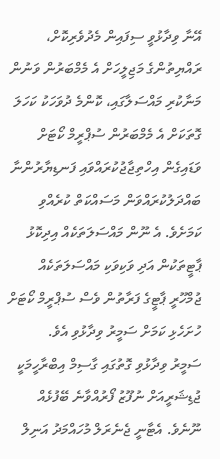އޭނާ ވިދާޅުވީ ސިފައިން މެދުވެރިކޮށް، ރައްޔިތުންގެ މަޖިލީހަށް އެ މެމްބަރުން ވަނުން މަނާކުރި މައްސަލާގައި، ކޮންމެ ދުވަހަކު ކަހަލަ ގޮތަކަށް އެ މެމްބަރުން ސުޕްރީމް ކޯޓަށް ވަޑައިގެން އިހްތިޖާޖުކުރައްވައި ފަނޑިޔާރުންނާ ބައްދަލުކުރައްވަން މަސައްކަތް ކުރެއްވި ކަމަށެވެ. އެ ނޫން މައްސަލަތަކެއް އިދިކޮޅު ޕާޓީތަކުން އަދި ވަކިވަކި މައްސަލަތަކެއް ޖުމްހޫރީ ޕާޓީގެ ފަރާތުން ވެސް ސުޕްރީމް ކޯޓަށް ހުށަހެޅި ކަމަށް ސަމީރު ވިދާޅުވި އެވެ.
ސަމީރު ވިދާޅުވި ގޮތުގައި ގާސިމް އިބްރާހީމަކީ ޖުޑިޝަރީއަށް ނުފޫޒު ފޯރުއްވާނެ ބޭފުޅެއް ނޫނެވެ. އެޓާނީ ޖެނެރަލް މުހައްމަދު އަނިލް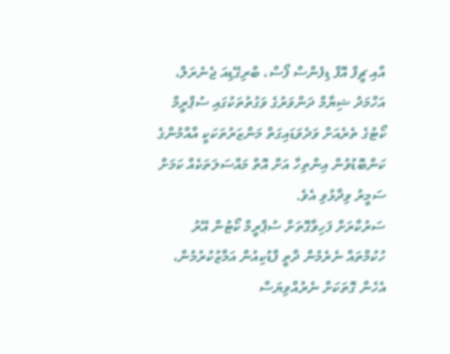އާއި ޗީފް އޮފް ޑިފެންސް ފޯސް، ބްރިގޭޑިއަ ޖެނެރަލް، އަހްމަދު ޝިޔާމް ދަންވަރުގެ ވަގުތުތަކުގައި ސުޕްރީމް ކޯޓުގެ ތެރެއަށް ވަދެވަޑައިގަތް މަންޒަރުތަކަކީ އާއްމުންގެ ކަންބޮޑުވުން އިންތިހާ އަށް އޮތް މައްސަލަތަކެއް ކަމަށް ސަމީރު ވިދާޅުވި އެވެ.
ސަރުކާރަށް ފަހިވާގޮތަށް ސުޕްރީމް ކޯޓުން އޭރު ހުކުމްތައް ނެރެމުން ދާތީ ފާޑުކިއުން އަމާޒުކުރުމުން، އެހެން ގޮތަކަށް ނެރުއްވިޔަސް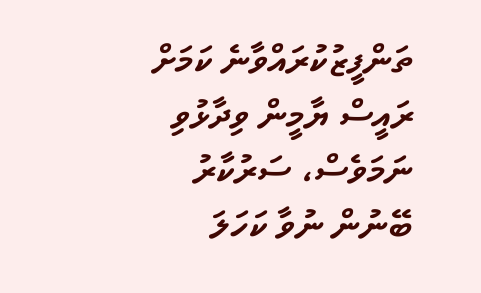ތަންފީޒުކުރައްވާނެ ކަމަށް ރައީސް ޔާމީން ވިދާޅުވި ނަމަވެސް، ސަރުކާރު ބޭނުން ނުވާ ކަހަލަ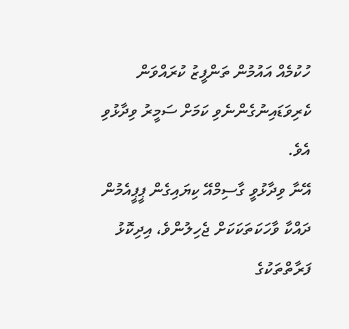ހުކުމެއް އައުމުން ތަންފީޒު ކުރައްވަން ކެރިވަޑައިނުގެންނެވި ކަމަށް ސަމީރު ވިދާޅުވި އެވެ.
އޭނާ ވިދާޅުވީ ގާސިމްއޭ ކިޔައިގެން ޕީޕީއެމުން ދައްކާ ވާހަކަތަކަކަށް ޖެހިލުންވެ، އިދިކޮޅު ފަރާތްތަކުގެ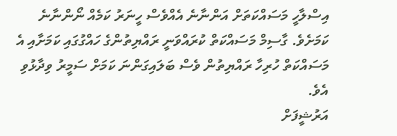އިސްލާހީ މަސައްކަތަށް އަންނާނެ އެއްވެސް ހީނަރު ކަމެއް ނޯންނާނެ ކަމަށެވެ. ގާސިމް މަސައްކަތް ކުރައްވަނީ ރައްޔިތުންގެ ހައްގުގައި ކަމަށާއި އެ މަސައްކަތް ހުރިހާ ރައްޔިތުން ވެސް ބަލައިގަންނަ ކަމަށް ސަމީރު ވިދާޅުވި އެވެ.
އަރުޝީފަށް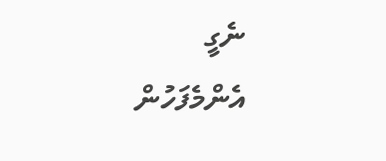ނެގީ
އެންމެފަހުން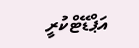އަޕްޑޭޓްކުރީ